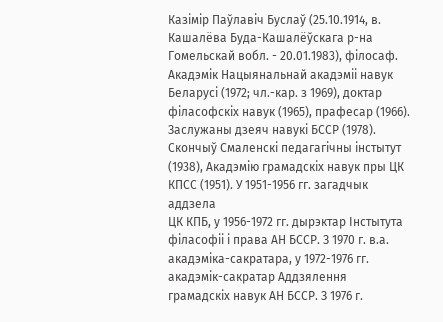Казімір Паўлавіч Буслаў (25.10.1914, в. Кашалёва Буда-Кашалёўскага р-на Гомельскай вобл. - 20.01.1983), філосаф. Акадэмік Нацыянальнай акадэміі навук Беларусі (1972; чл.-кар. з 1969), доктар філасофскіх навук (1965), прафесар (1966). Заслужаны дзеяч навукі БССР (1978).
Скончыў Смаленскі педагагічны інстытут (1938), Акадэмію грамадскіх навук пры ЦК КПСС (1951). У 1951-1956 гг. загадчык аддзела
ЦК КПБ, у 1956-1972 гг. дырэктар Інстытута філасофіі і права АН БССР. З 1970 г. в.а. акадэміка-сакратара, у 1972-1976 гг. акадэмік-сакратар Аддзялення грамадскіх навук АН БССР. З 1976 г.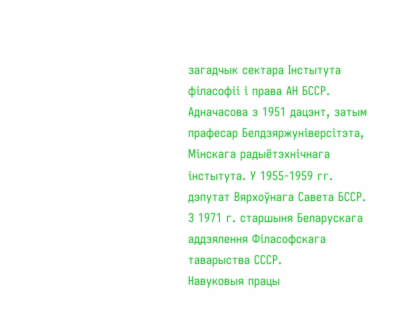загадчык сектара Інстытута філасофіі і права АН БССР. Адначасова з 1951 дацэнт, затым прафесар Белдзяржуніверсітэта, Мінскага радыётэхнічнага інстытута. У 1955-1959 гг. дэпутат Вярхоўнага Савета БССР. З 1971 г. старшыня Беларускага аддзялення Філасофскага таварыства СССР.
Навуковыя працы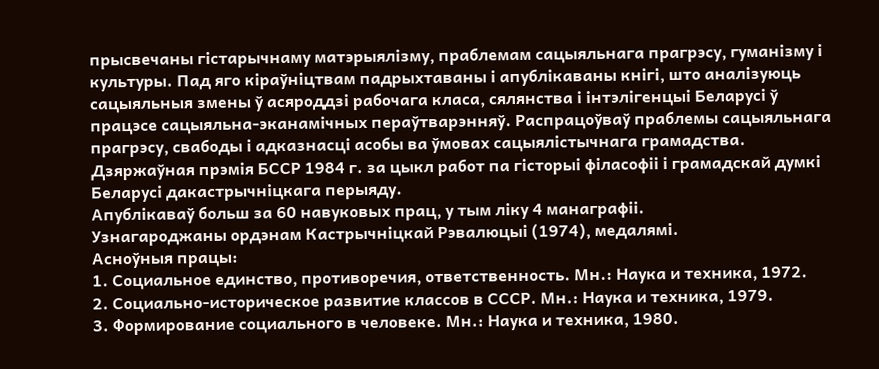прысвечаны гістарычнаму матэрыялізму, праблемам сацыяльнага прагрэсу, гуманізму і культуры. Пад яго кіраўніцтвам падрыхтаваны і апублікаваны кнігі, што аналізуюць сацыяльныя змены ў асяроддзі рабочага класа, сялянства і інтэлігенцыі Беларусі ў працэсе сацыяльна-эканамічных пераўтварэнняў. Распрацоўваў праблемы сацыяльнага прагрэсу, свабоды і адказнасці асобы ва ўмовах сацыялістычнага грамадства.
Дзяржаўная прэмія БССР 1984 г. за цыкл работ па гісторыі філасофіі і грамадскай думкі Беларусі дакастрычніцкага перыяду.
Апублікаваў больш за 60 навуковых прац, у тым ліку 4 манаграфіі.
Узнагароджаны ордэнам Кастрычніцкай Рэвалюцыі (1974), медалямі.
Асноўныя працы:
1. Социальное единство, противоречия, ответственность. Мн.: Наука и техника, 1972.
2. Социально-историческое развитие классов в СССР. Мн.: Наука и техника, 1979.
3. Формирование социального в человеке. Мн.: Наука и техника, 1980.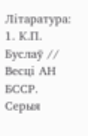Літаратура:
1. К.П. Буслаў // Весцi АН БССР. Серыя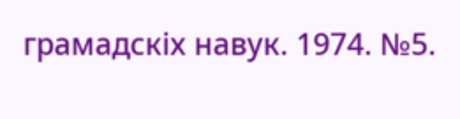грамадскiх навук. 1974. №5.